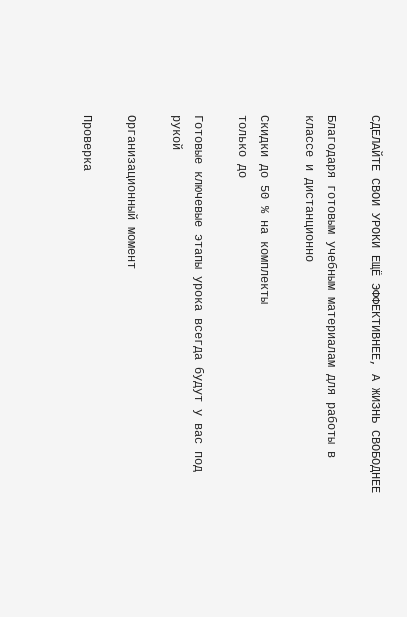СДЕЛАЙТЕ СВОИ УРОКИ ЕЩЁ ЭФФЕКТИВНЕЕ, А ЖИЗНЬ СВОБОДНЕЕ

Благодаря готовым учебным материалам для работы в классе и дистанционно

Скидки до 50 % на комплекты
только до

Готовые ключевые этапы урока всегда будут у вас под рукой

Организационный момент

Проверка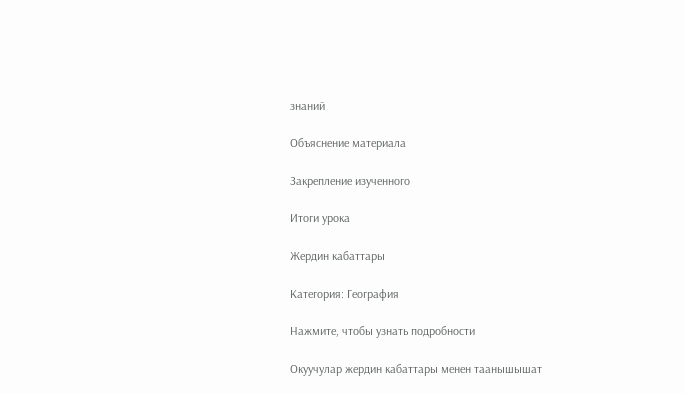знаний

Объяснение материала

Закрепление изученного

Итоги урока

Жердин кабаттары

Категория: География

Нажмите, чтобы узнать подробности

Окуучулар жердин кабаттары менен таанышышат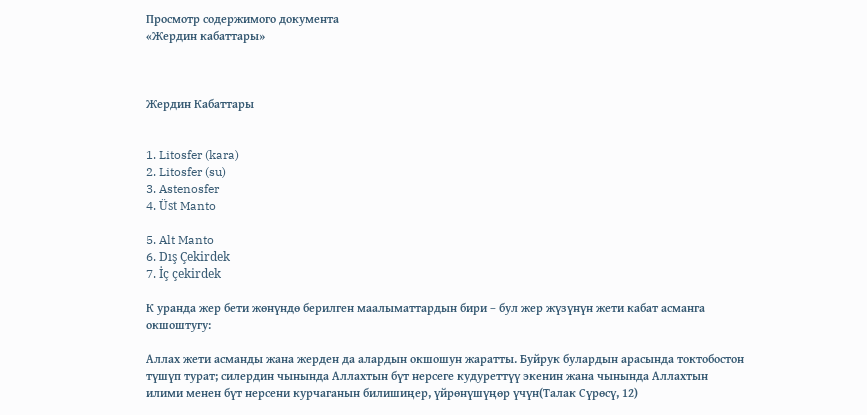Просмотр содержимого документа
«Жердин кабаттары»



Жердин Кабаттары


1. Litosfer (kara)
2. Litosfer (su)
3. Astenosfer
4. Üst Manto

5. Alt Manto
6. Dış Çekirdek
7. İç çekirdek

К уранда жер бети жөнүндө берилген маалыматтардын бири – бул жер жүзүнүн жети кабат асманга окшоштугу:

Аллах жети асманды жана жерден да алардын окшошун жаратты. Буйрук булардын арасында токтобостон түшүп турат; силердин чынында Аллахтын бүт нерсеге кудуреттүү экенин жана чынында Аллахтын илими менен бүт нерсени курчаганын билишиңер, үйрөнүшүңөр үчүн(Талак Сүрөсү, 12)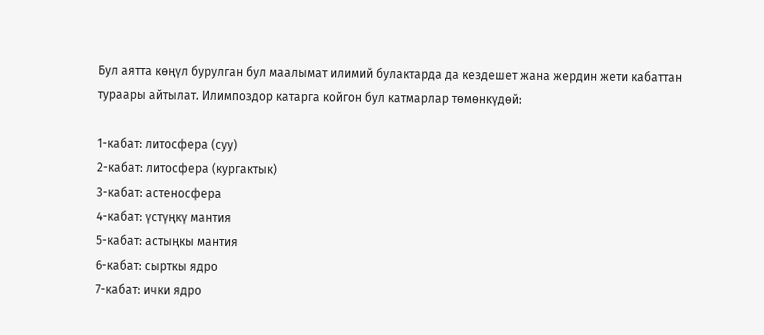Бул аятта көңүл бурулган бул маалымат илимий булактарда да кездешет жана жердин жети кабаттан тураары айтылат. Илимпоздор катарга койгон бул катмарлар төмөнкүдөй:

1-кабат: литосфера (суу)
2-кабат: литосфера (кургактык)
3-кабат: астеносфера
4-кабат: үстүңкү мантия
5-кабат: астыңкы мантия
6-кабат: сырткы ядро
7-кабат: ички ядро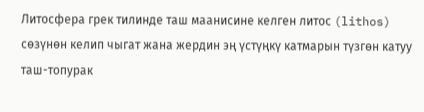Литосфера грек тилинде таш маанисине келген литос (lithos) сөзүнөн келип чыгат жана жердин эң үстүңкү катмарын түзгөн катуу таш-топурак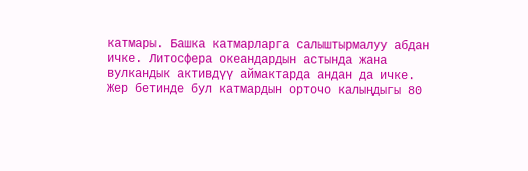катмары. Башка катмарларга салыштырмалуу абдан ичке. Литосфера океандардын астында жана вулкандык активдүү аймактарда андан да ичке. Жер бетинде бул катмардын орточо калыңдыгы 80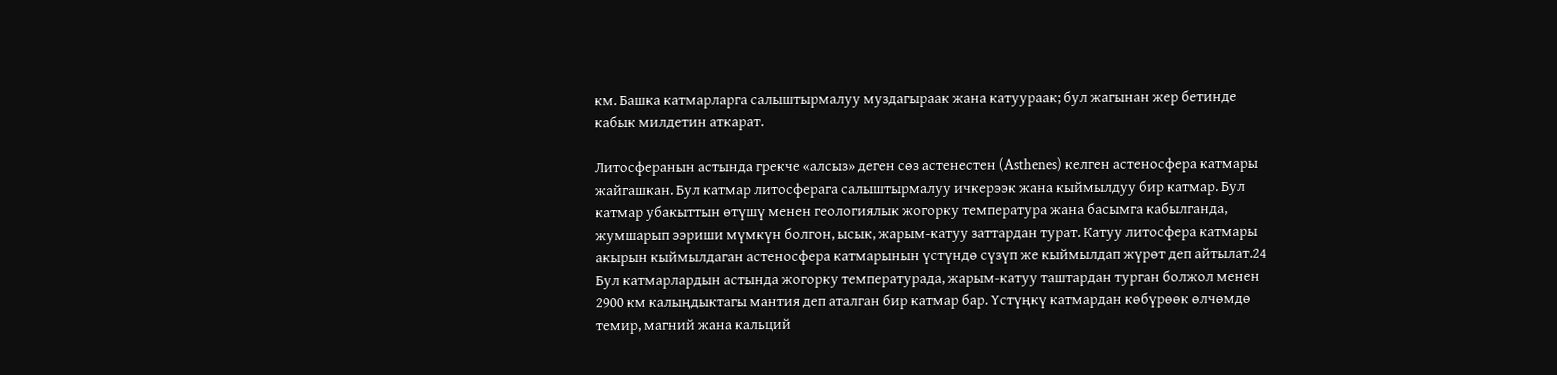км. Башка катмарларга салыштырмалуу муздагыраак жана катуураак; бул жагынан жер бетинде кабык милдетин аткарат.

Литосферанын астында грекче «алсыз» деген сөз астенестен (Asthenes) келген астеносфера катмары жайгашкан. Бул катмар литосферага салыштырмалуу ичкерээк жана кыймылдуу бир катмар. Бул катмар убакыттын өтүшү менен геологиялык жогорку температура жана басымга кабылганда, жумшарып ээриши мүмкүн болгон, ысык, жарым-катуу заттардан турат. Катуу литосфера катмары акырын кыймылдаган астеносфера катмарынын үстүндө сүзүп же кыймылдап жүрөт деп айтылат.24 Бул катмарлардын астында жогорку температурада, жарым-катуу таштардан турган болжол менен 2900 км калыңдыктагы мантия деп аталган бир катмар бар. Үстүңкү катмардан көбүрөөк өлчөмдө темир, магний жана кальций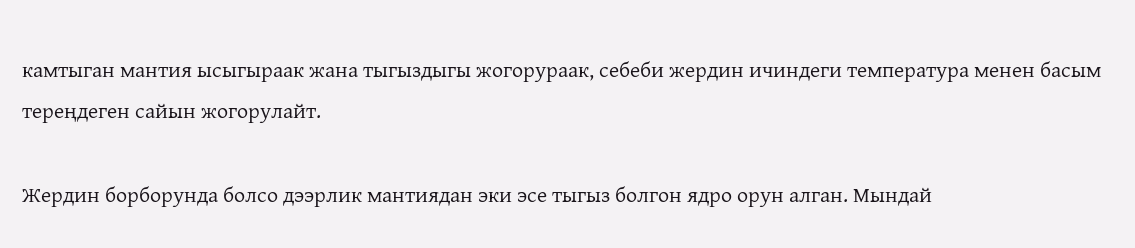камтыган мантия ысыгыраак жана тыгыздыгы жогорураак, себеби жердин ичиндеги температура менен басым тереңдеген сайын жогорулайт.

Жердин борборунда болсо дээрлик мантиядан эки эсе тыгыз болгон ядро орун алган. Мындай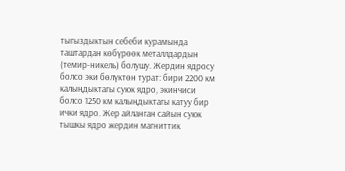тыгыздыктын себеби курамында таштардан көбүрөөк металлдардын (темир-никель) болушу. Жердин ядросу болсо эки бөлүктөн турат: бири 2200 км калыңдыктагы суюк ядро, экинчиси болсо 1250 км калыңдыктагы катуу бир ички ядро. Жер айланган сайын суюк тышкы ядро жердин магниттик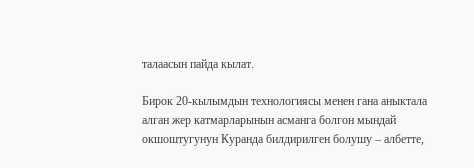талаасын пайда кылат.

Бирок 20-кылымдын технологиясы менен гана аныктала алган жер катмарларынын асманга болгон мындай окшоштугунун Куранда билдирилген болушу – албетте,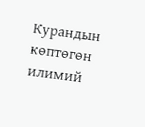Курандын көптөгөн илимий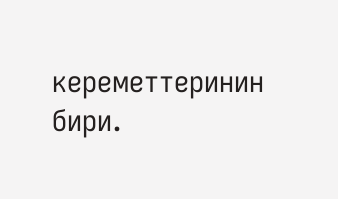кереметтеринин бири.